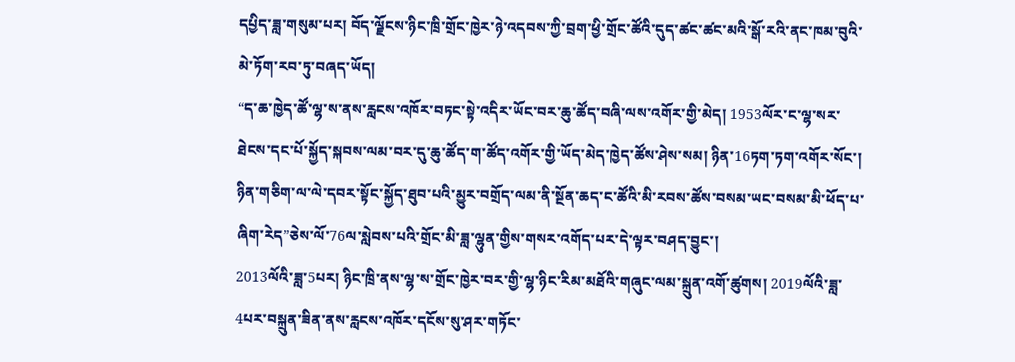དཔྱིད་ཟླ་གསུམ་པར། བོད་ལྗོངས་ཉིང་ཁྲི་གྲོང་ཁྱེར་ཉེ་འདབས་ཀྱི་བྲག་ཕྱི་གྲོང་ཚོའི་དུད་ཚང་ཚང་མའི་སྒོ་རའི་ནང་ཁམ་བུའི་མེ་ཏོག་རབ་ཏུ་བཞད་ཡོད།
“ད་ཆ་ཁྱེད་ཚོ་ལྷ་ས་ནས་རླངས་འཁོར་བཏང་སྟེ་འདིར་ཡོང་བར་ཆུ་ཚོད་བཞི་ལས་འགོར་གྱི་མེད། 1953ལོར་ང་ལྷ་སར་ཐེངས་དང་པོ་སྐྱོད་སྐབས་ལམ་བར་དུ་ཆུ་ཚོད་ག་ཚོད་འགོར་གྱི་ཡོད་མེད་ཁྱེད་ཚོས་ཤེས་སམ། ཉིན་16ཏག་ཏག་འགོར་སོང་། ཉིན་གཅིག་ལ་ལེ་དབར་སྟོང་སྐྱོད་ཐུབ་པའི་མྱུར་བགྲོད་ལམ་ནི་སྔོན་ཆད་ང་ཚོའི་མི་རབས་ཚོས་བསམ་ཡང་བསམ་མི་ཕོད་པ་ཞིག་རེད”ཅེས་ལོ་76ལ་སླེབས་པའི་གྲོང་མི་ཟླ་ལྷུན་གྱིས་གསར་འགོད་པར་དེ་ལྟར་བཤད་བྱུང་།
2013ལོའི་ཟླ་5པར། ཉིང་ཁྲི་ནས་ལྷ་ས་གྲོང་ཁྱེར་བར་གྱི་ལྷ་ཉིང་རིམ་མཐོའི་གཞུང་ལམ་སྐྲུན་འགོ་ཚུགས། 2019ལོའི་ཟླ་4པར་བསྐྲུན་ཟིན་ནས་རླངས་འཁོར་དངོས་སུ་ཤར་གཏོང་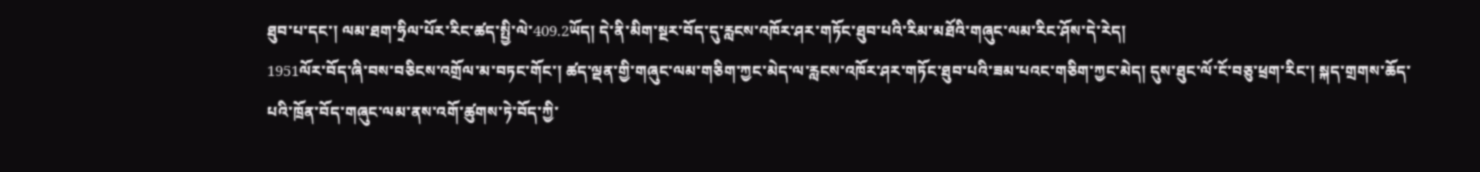ཐུབ་པ་དང་། ལམ་ཐག་ཧྲིལ་པོར་རིང་ཚད་སྤྱི་ལེ་409.2ཡོད། དེ་ནི་མིག་སྔར་བོད་དུ་རླངས་འཁོར་ཤར་གཏོང་ཐུབ་པའི་རིམ་མཐོའི་གཞུང་ལམ་རིང་ཤོས་དེ་རེད།
1951ལོར་བོད་ཞི་བས་བཅིངས་འགྲོལ་མ་བཏང་གོང་། ཚད་ལྡན་གྱི་གཞུང་ལམ་གཅིག་ཀྱང་མེད་ལ་རླངས་འཁོར་ཤར་གཏོང་ཐུབ་པའི་ཟམ་པའང་གཅིག་ཀྱང་མེད། དུས་ཐུང་ལོ་ངོ་བཅུ་ཕྲག་རིང་། སྐད་གྲགས་ཆོད་པའི་ཁྲོན་བོད་གཞུང་ལམ་ནས་འགོ་ཚུགས་ཏེ་བོད་ཀྱི་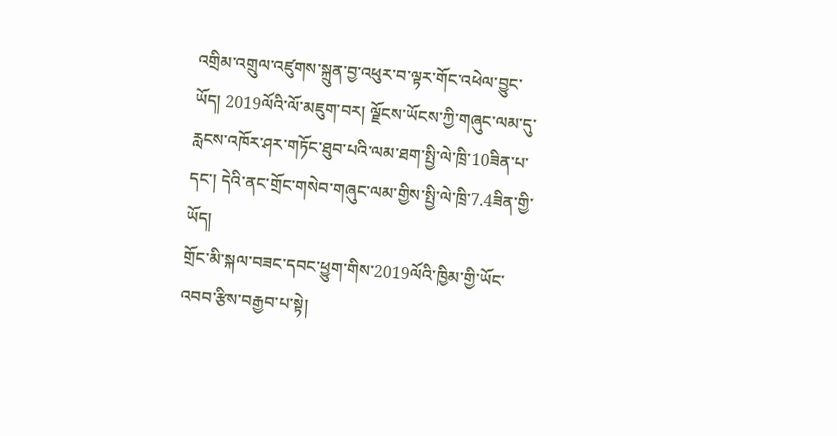འགྲིམ་འགྲུལ་འཛུགས་སྐྲུན་བྱ་འཕུར་བ་ལྟར་གོང་འཕེལ་བྱུང་ཡོད། 2019ལོའི་ལོ་མཇུག་བར། ལྗོངས་ཡོངས་ཀྱི་གཞུང་ལམ་དུ་རླངས་འཁོར་ཤར་གཏོང་ཐུབ་པའི་ལམ་ཐག་སྤྱི་ལེ་ཁྲི་10ཟིན་པ་དང་། དེའི་ནང་གྲོང་གསེབ་གཞུང་ལམ་གྱིས་སྤྱི་ལེ་ཁྲི་7.4ཟིན་གྱི་ཡོད།
གྲོང་མི་སྐལ་བཟང་དབང་ཕྱུག་གིས་2019ལོའི་ཁྱིམ་གྱི་ཡོང་འབབ་རྩིས་བརྒྱབ་པ་སྟེ།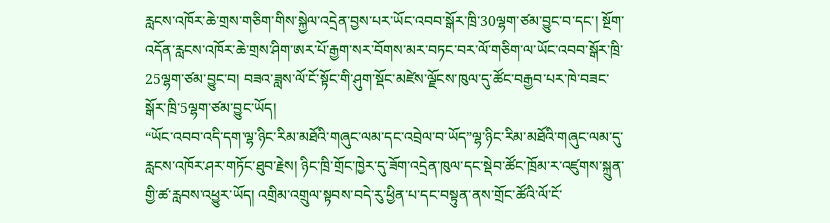རླངས་འཁོར་ཆེ་གྲས་གཅིག་གིས་སྐྱེལ་འདྲེན་བྱས་པར་ཡོང་འབབ་སྒོར་ཁྲི་30ལྷག་ཙམ་བྱུང་བ་དང་། སྔོག་འདོན་རླངས་འཁོར་ཆེ་གྲས་ཤིག་ཨར་པོ་རྒྱག་སར་བོགས་མར་བཏང་བར་ལོ་གཅིག་ལ་ཡོང་འབབ་སྒོར་ཁྲི་25ལྷག་ཙམ་བྱུང་བ། བཟའ་ཟླས་ལོ་ངོ་སྟོང་གི་ཤུག་སྡོང་མཛེས་ལྗོངས་ཁུལ་དུ་ཚོང་བརྒྱབ་པར་ཁེ་བཟང་སྒོར་ཁྲི་5ལྷག་ཙམ་བྱུང་ཡོད།
“ཡོང་འབབ་འདི་དག་ལྷ་ཉིང་རིམ་མཐོའི་གཞུང་ལམ་དང་འབྲེལ་བ་ཡོད”ལྷ་ཉིང་རིམ་མཐོའི་གཞུང་ལམ་དུ་རླངས་འཁོར་ཤར་གཏོང་ཐུབ་རྗེས། ཉིང་ཁྲི་གྲོང་ཁྱེར་དུ་ཟོག་འདྲེན་ཁུལ་དང་སྡེབ་ཚོང་ཁྲོམ་ར་འཛུགས་སྐྲུན་གྱི་ཚ་རླབས་འཕྱུར་ཡོད། འགྲིམ་འགྲུལ་སྟབས་བདེ་རུ་ཕྱིན་པ་དང་བསྟུན་ནས་གྲོང་ཚོའི་ལོ་ངོ་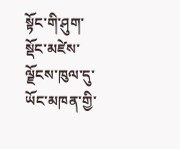སྟོང་གི་ཤུག་སྡོང་མཛེས་ལྗོངས་ཁུལ་དུ་ཡོང་མཁན་གྱི་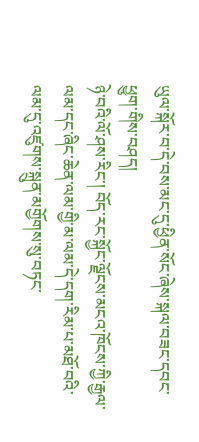ཡུལ་སྐོར་བ་དེ་བས་མང་དུ་ཕྱིན་སོང་ཞེས་སྐལ་བཟང་དབང་ཕྱུག་གིས་བཤད།
ཉེ་བའི་ལོ་ཤས་རིང་། བོད་རང་སྐྱོང་ལྗོངས་མངའ་ཁོངས་ཀྱི་རྒྱལ་ལམ་དང་ཞིང་ཆེན་ལམ་གྱི་མ་ལམ་དེ་དག་རིམ་པ་མཐོ་བའི་ལམ་དུ་འཛུགས་སྐྲུན་མགྱོགས་སུ་བཏང་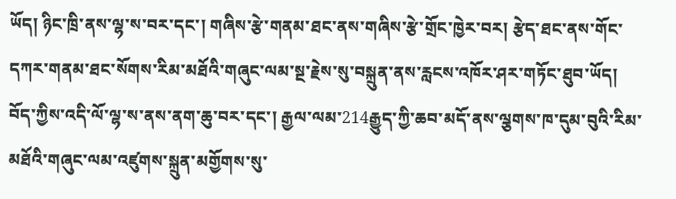ཡོད། ཉིང་ཁྲི་ནས་ལྷ་ས་བར་དང་། གཞིས་རྩེ་གནམ་ཐང་ནས་གཞིས་རྩེ་གྲོང་ཁྱེར་བར། རྩེད་ཐང་ནས་གོང་དཀར་གནམ་ཐང་སོགས་རིམ་མཐོའི་གཞུང་ལམ་སྔ་རྗེས་སུ་བསྐྲུན་ནས་རླངས་འཁོར་ཤར་གཏོང་ཐུབ་ཡོད། བོད་ཀྱིས་འདི་ལོ་ལྷ་ས་ནས་ནག་ཆུ་བར་དང་། རྒྱལ་ལམ་214རྒྱུད་ཀྱི་ཆབ་མདོ་ནས་ལྕགས་ཁ་དུམ་བུའི་རིམ་མཐོའི་གཞུང་ལམ་འཛུགས་སྐྲུན་མགྱོགས་སུ་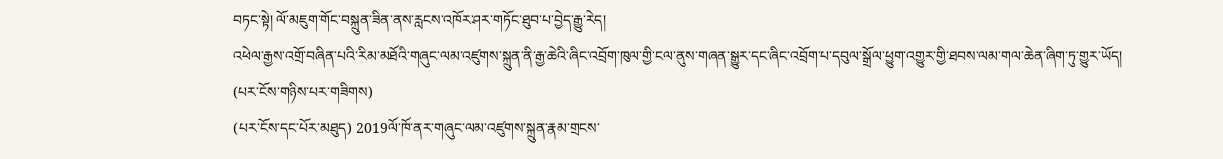བཏང་སྟེ། ལོ་མཇུག་གོང་བསྐྲུན་ཟིན་ནས་རླངས་འཁོར་ཤར་གཏོང་ཐུབ་པ་བྱེད་རྒྱུ་རེད།
འཕེལ་རྒྱས་འགྲོ་བཞིན་པའི་རིམ་མཐོའི་གཞུང་ལམ་འཛུགས་སྐྲུན་ནི་རྒྱ་ཆེའི་ཞིང་འབྲོག་ཁུལ་གྱི་ངལ་ནུས་གཞན་སྒྱུར་དང་ཞིང་འབྲོག་པ་དབུལ་སྒྲོལ་ཕྱུག་འགྱུར་གྱི་ཐབས་ལམ་གལ་ཆེན་ཞིག་ཏུ་གྱུར་ཡོད།
(པར་ངོས་གཉིས་པར་གཟིགས)
(པར་ངོས་དང་པོར་མཐུད) 2019ལོ་ཁོ་ནར་གཞུང་ལམ་འཛུགས་སྐྲུན་རྣམ་གྲངས་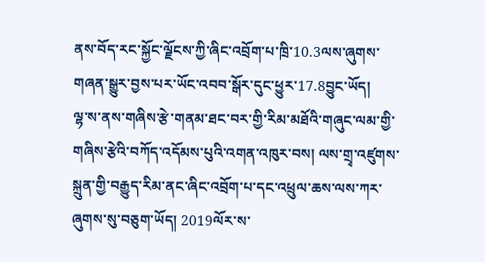ནས་བོད་རང་སྐྱོང་ལྗོངས་ཀྱི་ཞིང་འབྲོག་པ་ཁྲི་10.3ལས་ཞུགས་གཞན་སྒྱུར་བྱས་པར་ཡོང་འབབ་སྒོར་དུང་ཕྱུར་17.8བྱུང་ཡོད།
ལྷ་ས་ནས་གཞིས་རྩེ་གནམ་ཐང་བར་གྱི་རིམ་མཐོའི་གཞུང་ལམ་གྱི་གཞིས་རྩེའི་བཀོད་འདོམས་པུའི་འགན་འཁུར་བས། ལས་གྲྭ་འཛུགས་སྐྲུན་གྱི་བརྒྱུད་རིམ་ནང་ཞིང་འབྲོག་པ་དང་འཕྲུལ་ཆས་ལས་ཀར་ཞུགས་སུ་བཅུག་ཡོད། 2019ལོར་ས་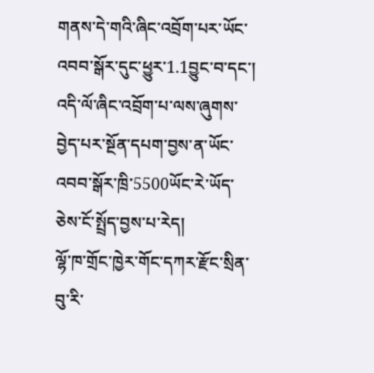གནས་དེ་གའི་ཞིང་འབྲོག་པར་ཡོང་འབབ་སྒོར་དུང་ཕྱུར་1.1བྱུང་བ་དང་། འདི་ལོ་ཞིང་འབྲོག་པ་ལས་ཞུགས་བྱེད་པར་སྔོན་དཔག་བྱས་ན་ཡོང་འབབ་སྒོར་ཁྲི་5500ཡོང་རེ་ཡོད་ཅེས་ངོ་སྤྲོད་བྱས་པ་རེད།
ལྷོ་ཁ་གྲོང་ཁྱེར་གོང་དཀར་རྫོང་སྲིན་བུ་རི་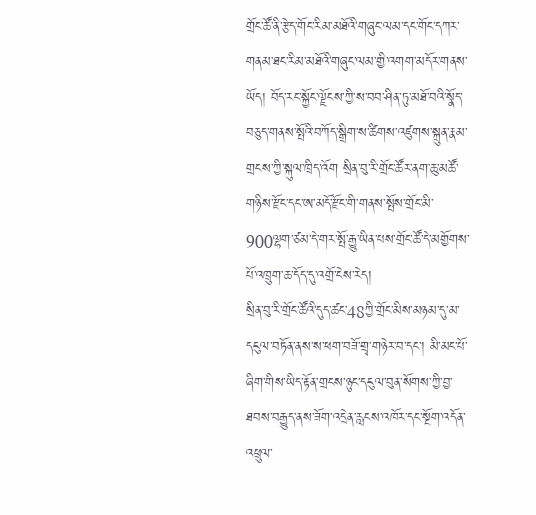གྲོང་ཚོ་ནི་རྩེད་གོང་རིམ་མཐོའི་གཞུང་ལམ་དང་གོང་དཀར་གནམ་ཐང་རིམ་མཐོའི་གཞུང་ལམ་གྱི་འགག་མདོར་གནས་ཡོད། བོད་རང་སྐྱོང་ལྗོངས་ཀྱི་ས་བབ་ཤིན་ཏུ་མཐོ་བའི་སྣོད་བཅུད་གནས་སྤོའི་བཀོད་སྒྲིག་ས་ཚིགས་འཛུགས་སྐྲུན་རྣམ་གྲངས་ཀྱི་སྐུལ་ཁྲིད་འོག སྲིན་བུ་རི་གྲོང་ཚོར་ནག་ཆུ་མཚོ་གཉིས་རྫོང་དང་ཨ་མདོ་རྫོང་གི་གནས་སྤོས་གྲོང་མི་900ལྷག་ཙམ་དེ་གར་སྤོ་རྒྱུ་ཡིན་པས་གྲོང་ཚོ་དེ་མགྱོགས་པོ་འཁྲུག་ཆ་དོད་དུ་འགྲོ་ངེས་རེད།
སྲིན་བུ་རི་གྲོང་ཚོའི་དུད་ཚང་48ཀྱི་གྲོང་མིས་མཉམ་དུ་མ་དངུལ་བཏོན་ནས་ས་ཕག་བཟོ་གྲྭ་གཉེར་བ་དང་། མི་མང་པོ་ཞིག་གིས་ཡིད་རྟོན་གྲངས་ཉུང་དངུལ་བུན་སོགས་ཀྱི་བྱ་ཐབས་བརྒྱུད་ནས་ཟོག་འདྲེན་རླངས་འཁོར་དང་སྔོག་འདོན་འཕྲུལ་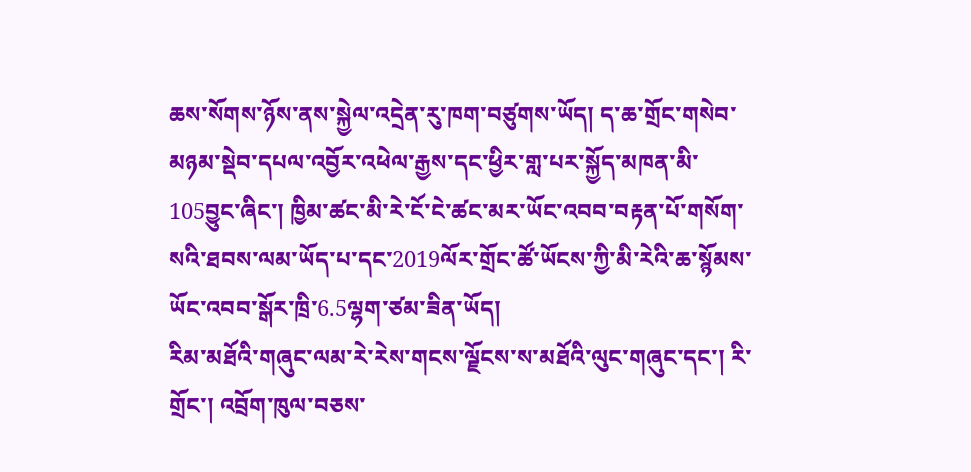ཆས་སོགས་ཉོས་ནས་སྐྱེལ་འདྲེན་རུ་ཁག་བཙུགས་ཡོད། ད་ཆ་གྲོང་གསེབ་མཉམ་སྡེབ་དཔལ་འབྱོར་འཕེལ་རྒྱས་དང་ཕྱིར་གླ་པར་སྐྱོད་མཁན་མི་105བྱུང་ཞིང་། ཁྱིམ་ཚང་མི་རེ་ངོ་ངེ་ཚང་མར་ཡོང་འབབ་བརྟན་པོ་གསོག་སའི་ཐབས་ལམ་ཡོད་པ་དང་2019ལོར་གྲོང་ཚོ་ཡོངས་ཀྱི་མི་རེའི་ཆ་སྙོམས་ཡོང་འབབ་སྒོར་ཁྲི་6.5ལྷག་ཙམ་ཟིན་ཡོད།
རིམ་མཐོའི་གཞུང་ལམ་རེ་རེས་གངས་ལྗོངས་ས་མཐོའི་ལུང་གཞུང་དང་། རི་གྲོང་། འབྲོག་ཁུལ་བཅས་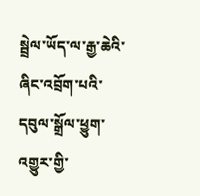སྦྲེལ་ཡོད་ལ་རྒྱ་ཆེའི་ཞིང་འབྲོག་པའི་དབུལ་སྒྲོལ་ཕྱུག་འགྱུར་གྱི་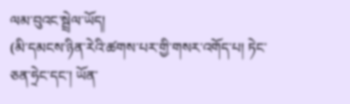ལམ་བུའང་སྦྲེལ་ཡོད།
(མི་དམངས་ཉིན་རེའི་ཚགས་པར་གྱི་གསར་འགོད་པ། ཏེང་ཅན་ཧྲེང་དང་། ཡོན་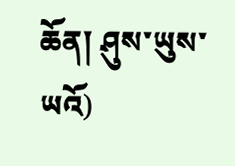ཆོན། ཤུས་ཡུས་ཡའོ)